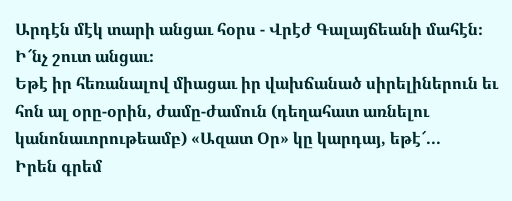Արդէն մէկ տարի անցաւ հօրս - Վրէժ Գալայճեանի մահէն։ Ի՜նչ շուտ անցաւ։
Եթէ իր հեռանալով միացաւ իր վախճանած սիրելիներուն եւ հոն ալ օրը-օրին, ժամը-ժամուն (դեղահատ առնելու կանոնաւորութեամբ) «Ազատ Օր» կը կարդայ, եթէ՜...
Իրեն գրեմ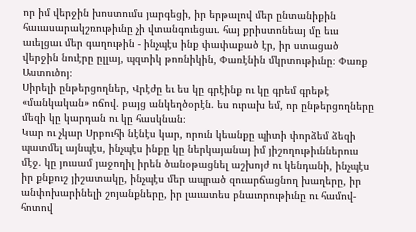որ իմ վերջին խոստումս յարգեցի, իր երթալով մեր ընտանիքին հաւասարակշռութիւնը չի վտանգուեցաւ. հայ քրիստոնեայ մը եւս աւելցաւ մեր գաղութին - ինչպէս ինք փափաքած էր, իր ստացած վերջին նուէրը ըլլայ, պզտիկ թոռնիկին, Փառէնին մկրտութիւնը։ Փառք Աստուծոյ։
Սիրելի ընթերցողներ, Վրէժը եւ ես կը գրէինք ու կը գրեմ գրեթէ «մանկական» ոճով. բայց անկեղծօրէն. ես ուրախ եմ, որ ընթերցողները մեզի կը կարդան ու կը հասկնան։
Կար ու չկար Սրբուհի նէնէս կար, որուն կեանքը պիտի փորձեմ ձեզի պատմել այնպէս, ինչպէս ինքը կը ներկայանայ իմ յիշողութիւններուս մէջ. կը յուսամ յաջողիլ իրեն ծանօթացնել աշխոյժ ու կենդանի, ինչպէս իր քնքուշ յիշատակը, ինչպէս մեր ապրած զուարճացնող խաղերը, իր անփոխարինելի շոյանքները, իր լաւատես բնաւորութիւնը ու համով-հոտով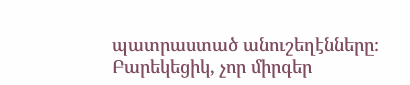պատրաստած անուշեղէնները։
Բարեկեցիկ, չոր միրգեր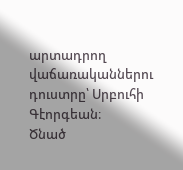արտադրող վաճառականներու դուստրը՝ Սրբուհի Գէորգեան։
Ծնած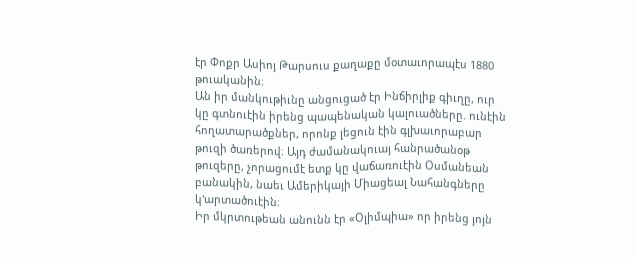էր Փոքր Ասիոյ Թարսուս քաղաքը մօտաւորապէս 1880 թուականին։
Ան իր մանկութիւնը անցուցած էր Ինճիրլիք գիւղը, ուր կը գտնուէին իրենց պապենական կալուածները. ունէին հողատարածքներ, որոնք լեցուն էին գլխաւորաբար թուզի ծառերով։ Այդ ժամանակուայ հանրածանօթ թուզերը, չորացումէ ետք կը վաճառուէին Օսմանեան բանակին, նաեւ Ամերիկայի Միացեալ Նահանգները կ'արտածուէին։
Իր մկրտութեան անունն էր «Օլիմպիա» որ իրենց յոյն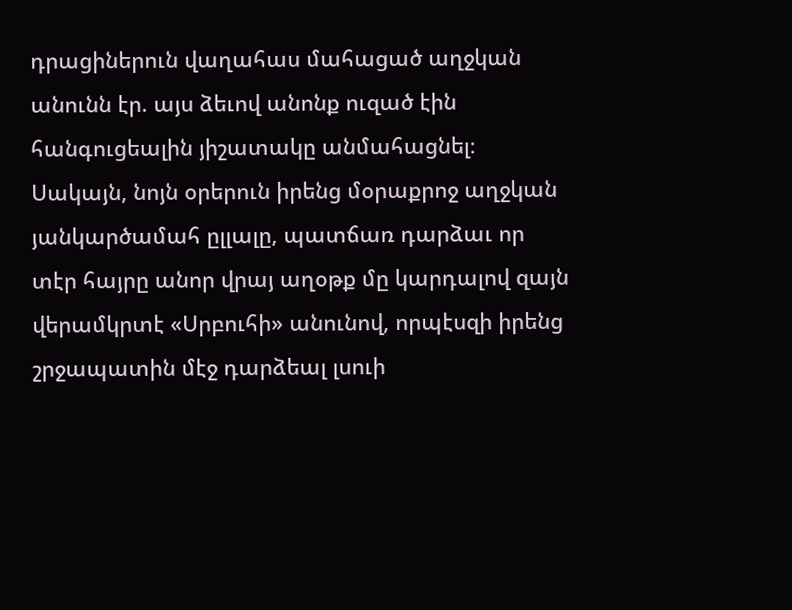դրացիներուն վաղահաս մահացած աղջկան անունն էր. այս ձեւով անոնք ուզած էին հանգուցեալին յիշատակը անմահացնել։ Սակայն, նոյն օրերուն իրենց մօրաքրոջ աղջկան յանկարծամահ ըլլալը, պատճառ դարձաւ որ տէր հայրը անոր վրայ աղօթք մը կարդալով զայն վերամկրտէ «Սրբուհի» անունով, որպէսզի իրենց շրջապատին մէջ դարձեալ լսուի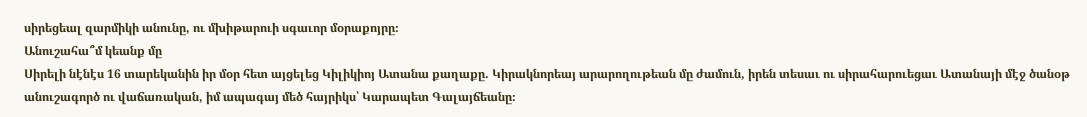սիրեցեալ զարմիկի անունը, ու մխիթարուի սգաւոր մօրաքոյրը։
Անուշահա՞մ կեանք մը
Սիրելի նէնէս 16 տարեկանին իր մօր հետ այցելեց Կիլիկիոյ Ատանա քաղաքը. Կիրակնորեայ արարողութեան մը ժամուն, իրեն տեսաւ ու սիրահարուեցաւ Ատանայի մէջ ծանօթ անուշագործ ու վաճառական, իմ ապագայ մեծ հայրիկս՝ Կարապետ Գալայճեանը։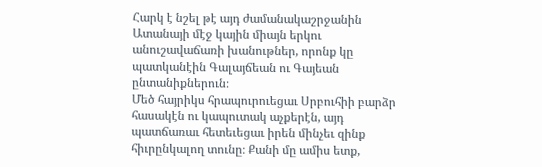Հարկ է նշել թէ այդ ժամանակաշրջանին Ատանայի մէջ կային միայն երկու անուշավաճառի խանութներ, որոնք կը պատկանէին Գալայճեան ու Գայեան ընտանիքներուն։
Մեծ հայրիկս հրապուրուեցաւ Սրբուհիի բարձր հասակէն ու կապուտակ աչքերէն, այդ պատճառաւ հետեւեցաւ իրեն մինչեւ զինք հիւրընկալող տունը։ Քանի մը ամիս ետք,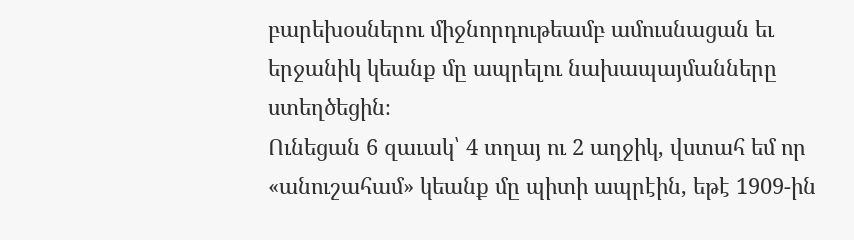բարեխօսներու միջնորդութեամբ ամուսնացան եւ երջանիկ կեանք մը ապրելու նախապայմանները ստեղծեցին։
Ունեցան 6 զաւակ՝ 4 տղայ ու 2 աղջիկ, վստահ եմ որ «անուշահամ» կեանք մը պիտի ապրէին, եթէ 1909-ին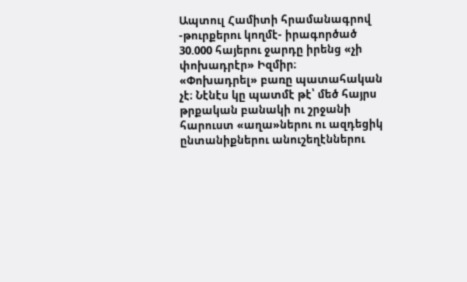Ապտուլ Համիտի հրամանագրով -թուրքերու կողմէ- իրագործած
30.000 հայերու ջարդը իրենց «չի փոխադրէր» Իզմիր։
«Փոխադրել» բառը պատահական չէ։ Նէնէս կը պատմէ թէ՝ մեծ հայրս թրքական բանակի ու շրջանի հարուստ «աղա»ներու ու ազդեցիկ ընտանիքներու անուշեղէններու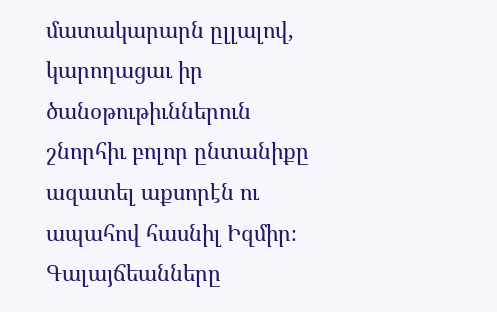մատակարարն ըլլալով, կարողացաւ իր ծանօթութիւններուն շնորհիւ բոլոր ընտանիքը ազատել աքսորէն ու ապահով հասնիլ Իզմիր։
Գալայճեանները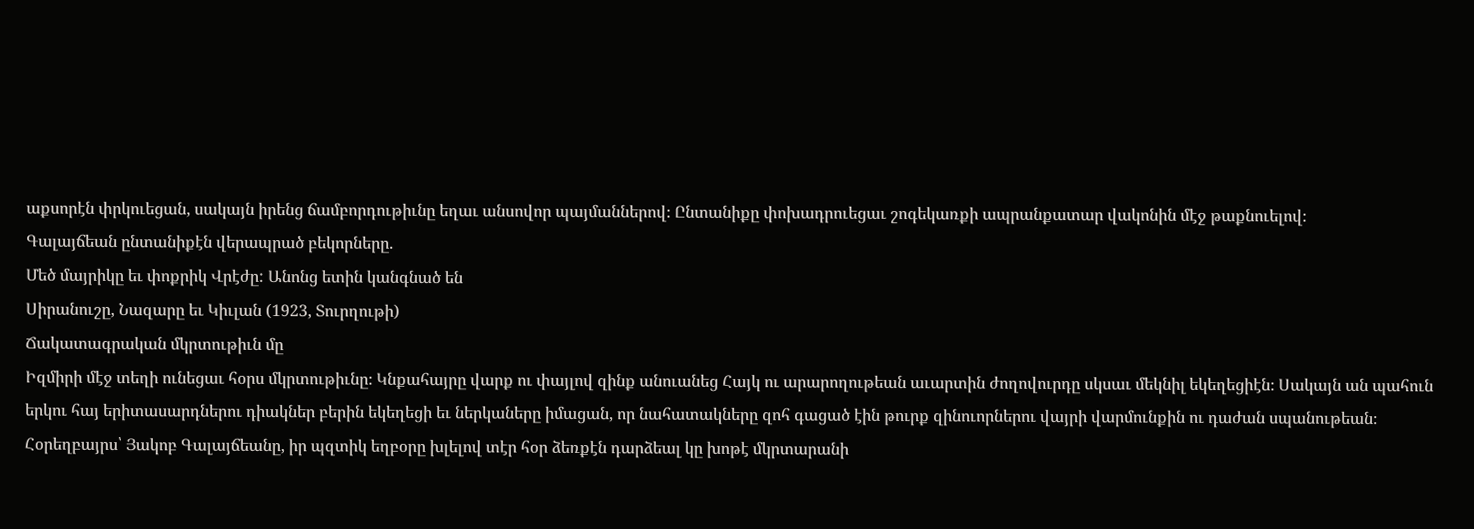աքսորէն փրկուեցան, սակայն իրենց ճամբորդութիւնը եղաւ անսովոր պայմաններով։ Ընտանիքը փոխադրուեցաւ շոգեկառքի ապրանքատար վակոնին մէջ թաքնուելով։
Գալայճեան ընտանիքէն վերապրած բեկորները.
Մեծ մայրիկը եւ փոքրիկ Վրէժը: Անոնց ետին կանգնած են
Սիրանուշը, Նազարը եւ Կիւլան (1923, Տուրղութի)
Ճակատագրական մկրտութիւն մը
Իզմիրի մէջ տեղի ունեցաւ հօրս մկրտութիւնը։ Կնքահայրը վարք ու փայլով զինք անուանեց Հայկ ու արարողութեան աւարտին ժողովուրդը սկսաւ մեկնիլ եկեղեցիէն։ Սակայն ան պահուն երկու հայ երիտասարդներու դիակներ բերին եկեղեցի եւ ներկաները իմացան, որ նահատակները զոհ գացած էին թուրք զինուորներու վայրի վարմունքին ու դաժան սպանութեան։
Հօրեղբայրս՝ Յակոբ Գալայճեանը, իր պզտիկ եղբօրը խլելով տէր հօր ձեռքէն դարձեալ կը խոթէ մկրտարանի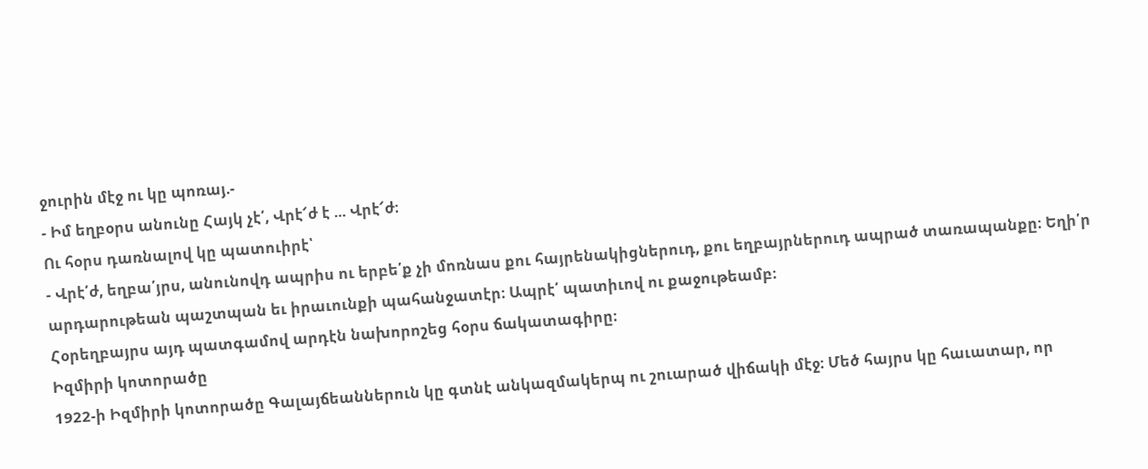ջուրին մէջ ու կը պոռայ.-
- Իմ եղբօրս անունը Հայկ չէ՛, Վրէ՜ժ է ... Վրէ՜ժ։
Ու հօրս դառնալով կը պատուիրէ՝
- Վրէ՛ժ, եղբա՛յրս, անունովդ ապրիս ու երբե՛ք չի մոռնաս քու հայրենակիցներուդ, քու եղբայրներուդ ապրած տառապանքը։ Եղի՛ր արդարութեան պաշտպան եւ իրաւունքի պահանջատէր։ Ապրէ՛ պատիւով ու քաջութեամբ։
Հօրեղբայրս այդ պատգամով արդէն նախորոշեց հօրս ճակատագիրը։
Իզմիրի կոտորածը
1922-ի Իզմիրի կոտորածը Գալայճեաններուն կը գտնէ անկազմակերպ ու շուարած վիճակի մէջ։ Մեծ հայրս կը հաւատար, որ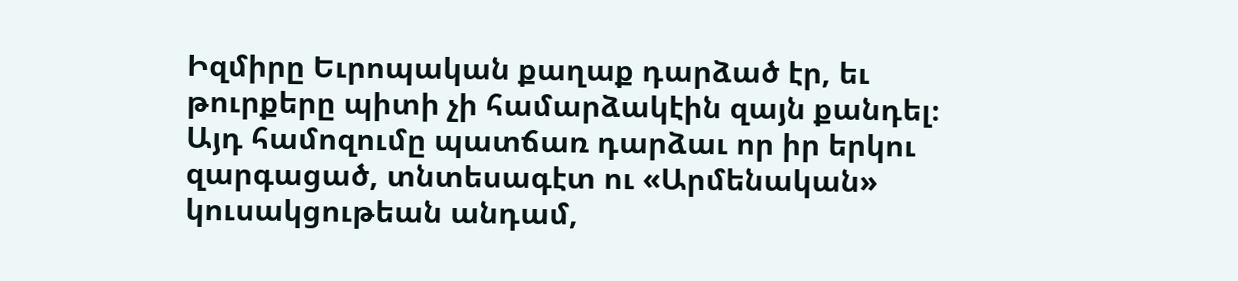Իզմիրը Եւրոպական քաղաք դարձած էր, եւ թուրքերը պիտի չի համարձակէին զայն քանդել։
Այդ համոզումը պատճառ դարձաւ որ իր երկու զարգացած, տնտեսագէտ ու «Արմենական» կուսակցութեան անդամ,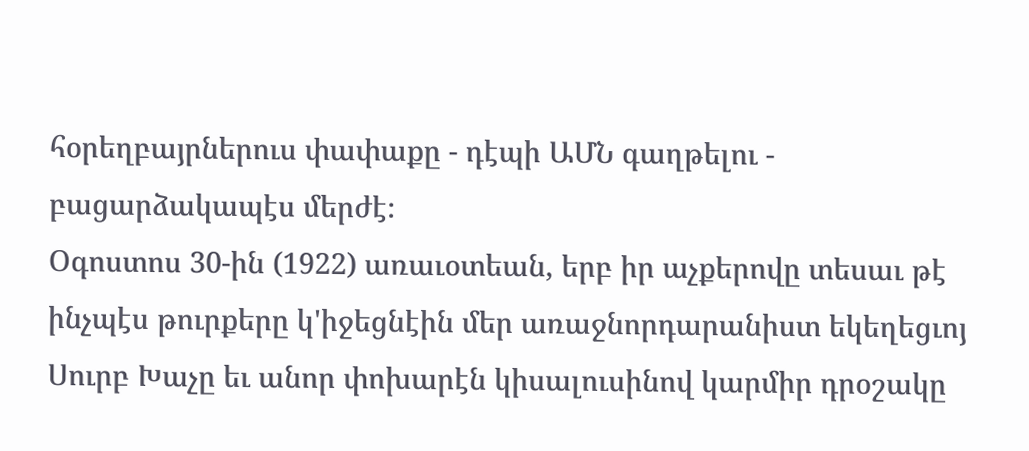հօրեղբայրներուս փափաքը - դէպի ԱՄՆ գաղթելու - բացարձակապէս մերժէ։
Օգոստոս 30-ին (1922) առաւօտեան, երբ իր աչքերովը տեսաւ թէ ինչպէս թուրքերը կ'իջեցնէին մեր առաջնորդարանիստ եկեղեցւոյ Սուրբ Խաչը եւ անոր փոխարէն կիսալուսինով կարմիր դրօշակը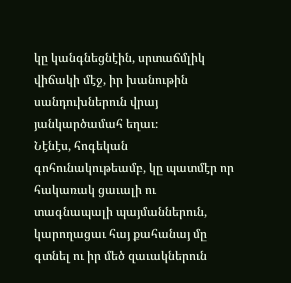կը կանգնեցնէին, սրտաճմլիկ վիճակի մէջ, իր խանութին սանդուխներուն վրայ յանկարծամահ եղաւ։
Նէնէս, հոգեկան գոհունակութեամբ, կը պատմէր որ հակառակ ցաւալի ու տագնապալի պայմաններուն, կարողացաւ հայ քահանայ մը գտնել ու իր մեծ զաւակներուն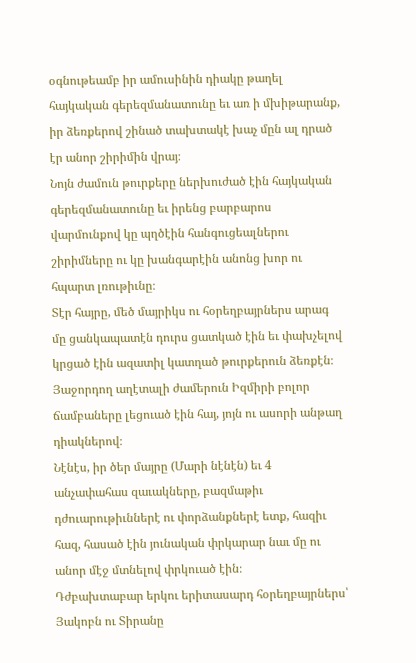օգնութեամբ իր ամուսինին դիակը թաղել հայկական գերեզմանատունը եւ առ ի մխիթարանք, իր ձեռքերով շինած տախտակէ խաչ մըն ալ դրած էր անոր շիրիմին վրայ։
Նոյն ժամուն թուրքերը ներխուժած էին հայկական գերեզմանատունը եւ իրենց բարբարոս վարմունքով կը պղծէին հանգուցեալներու շիրիմները ու կը խանգարէին անոնց խոր ու հպարտ լռութիւնը։
Տէր հայրը, մեծ մայրիկս ու հօրեղբայրներս արագ մը ցանկապատէն դուրս ցատկած էին եւ փախչելով կրցած էին ազատիլ կատղած թուրքերուն ձեռքէն։
Յաջորդող աղէտալի ժամերուն Իզմիրի բոլոր ճամբաները լեցուած էին հայ, յոյն ու ասորի անթաղ դիակներով։
Նէնէս, իր ծեր մայրը (Մարի նէնէն) եւ 4 անչափահաս զաւակները, բազմաթիւ դժուարութիւններէ ու փորձանքներէ ետք, հազիւ հազ, հասած էին յունական փրկարար նաւ մը ու անոր մէջ մտնելով փրկուած էին։
Դժբախտաբար երկու երիտասարդ հօրեղբայրներս՝ Յակոբն ու Տիրանը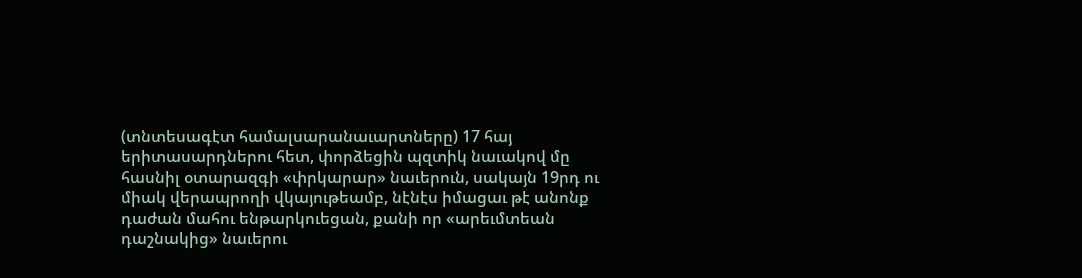(տնտեսագէտ համալսարանաւարտները) 17 հայ երիտասարդներու հետ, փորձեցին պզտիկ նաւակով մը հասնիլ օտարազգի «փրկարար» նաւերուն, սակայն 19րդ ու միակ վերապրողի վկայութեամբ, նէնէս իմացաւ թէ անոնք դաժան մահու ենթարկուեցան, քանի որ «արեւմտեան դաշնակից» նաւերու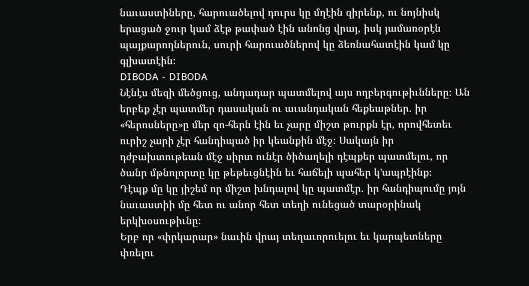նաւաստիները, հարուածելով դուրս կը մղէին զիրենք, ու նոյնիսկ երացած ջուր կամ ձէթ թափած էին անոնց վրայ, իսկ յամառօրէն պայքարողներուն, սուրի հարուածներով կը ձեռնահատէին կամ կը գլխատէին։
DIBODA - DIBODA
Նէնէս մեզի մեծցուց, անդադար պատմելով այս ողբերգութիւնները։ Ան երբեք չէր պատմեր դասական ու աւանդական հեքեաթներ. իր «հերոսները»ը մեր զո-հերն էին եւ չարը միշտ թուրքն էր, որովհետեւ ուրիշ չարի չէր հանդիպած իր կեանքին մէջ։ Սակայն իր դժբախտութեան մէջ սիրտ ունէր ծիծաղելի դէպքեր պատմելու, որ ծանր մթնոլորտը կը թեթեւցնէին եւ հաճելի պահեր կ'ապրէինք։
Դէպք մը կը յիշեմ որ միշտ խնդալով կը պատմէր. իր հանդիպումը յոյն նաւաստիի մը հետ ու անոր հետ տեղի ունեցած տարօրինակ երկխօսութիւնը։
Երբ որ «փրկարար» նաւին վրայ տեղաւորուելու եւ կարպետները փռելու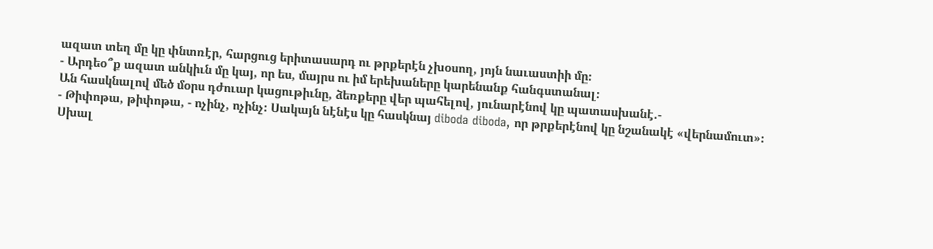ազատ տեղ մը կը փնտռէր, հարցուց երիտասարդ ու թրքերէն չխօսող, յոյն նաւաստիի մը։
- Արդեօ՞ք ազատ անկիւն մը կայ, որ ես, մայրս ու իմ երեխաները կարենանք հանգստանալ։
Ան հասկնալով մեծ մօրս դժուար կացութիւնը, ձեռքերը վեր պահելով, յունարէնով կը պատասխանէ.-
- Թիփոթա, թիփոթա, - ոչինչ, ոչինչ։ Սակայն նէնէս կը հասկնայ diboda diboda, որ թրքերէնով կը նշանակէ «վերնամուտ»։ Սխալ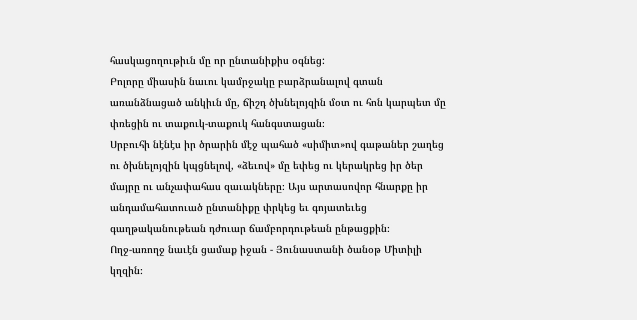հասկացողութիւն մը որ ընտանիքիս օգնեց:
Բոլորը միասին նաւու կամրջակը բարձրանալով գտան առանձնացած անկիւն մը, ճիշդ ծխնելոյզին մօտ ու հոն կարպետ մը փռեցին ու տաքուկ-տաքուկ հանգստացան։
Սրբուհի նէնէս իր ծրարին մէջ պահած «սիմիտ»ով գաթաներ շաղեց ու ծխնելոյզին կպցնելով, «ձեւով» մը եփեց ու կերակրեց իր ծեր մայրը ու անչափահաս զաւակները։ Այս արտասովոր հնարքը իր անդամահատուած ընտանիքը փրկեց եւ գոյատեւեց գաղթականութեան դժուար ճամբորդութեան ընթացքին։
Ողջ-առողջ նաւէն ցամաք իջան - Յունաստանի ծանօթ Միտիլի կղզին։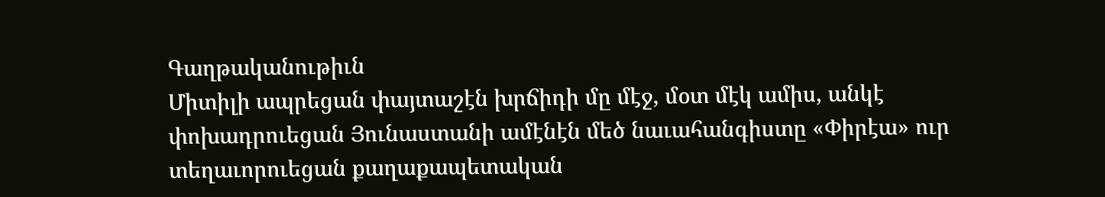Գաղթականութիւն
Միտիլի ապրեցան փայտաշէն խրճիդի մը մէջ, մօտ մէկ ամիս, անկէ փոխադրուեցան Յունաստանի ամէնէն մեծ նաւահանգիստը «Փիրէա» ուր տեղաւորուեցան քաղաքապետական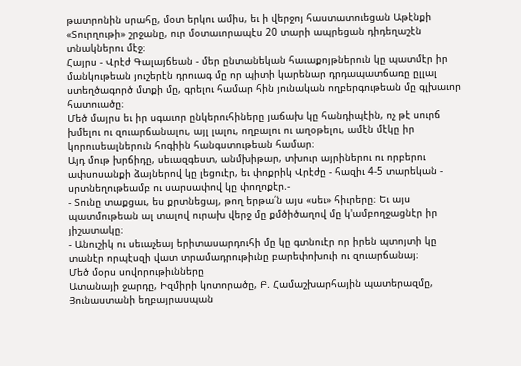թատրոնին սրահը, մօտ երկու ամիս, եւ ի վերջոյ հաստատուեցան Աթէնքի «Տուրղութի» շրջանը, ուր մօտաւորապէս 20 տարի ապրեցան դիդեղաշէն տնակներու մէջ։
Հայրս - Վրէժ Գալայճեան - մեր ընտանեկան հաւաքոյթներուն կը պատմէր իր մանկութեան յուշերէն դրուագ մը որ պիտի կարենար դրդապատճառը ըլլալ ստեղծագործ մտքի մը, գրելու համար հին յունական ողբերգութեան մը գլխաւոր հատուածը։
Մեծ մայրս եւ իր սգաւոր ընկերուհիները յաճախ կը հանդիպէին, ոչ թէ սուրճ խմելու ու զուարճանալու, այլ լալու, ողբալու ու աղօթելու, ամէն մէկը իր կորուսեալներուն հոգիին հանգստութեան համար։
Այդ մութ խրճիդը, սեւազգեստ, անմխիթար, տխուր այրիներու ու որբերու ափսոսանքի ձայներով կը լեցուէր, եւ փոքրիկ Վրէժը - հազիւ 4-5 տարեկան - սրտնեղութեամբ ու սարսափով կը փողոքէր.-
- Տունը տաքցաւ, ես քրտնեցայ, թող երթա՛ն այս «սեւ» հիւրերը։ Եւ այս պատմութեան ալ տալով ուրախ վերջ մը քմծիծաղով մը կ'ամբողջացնէր իր յիշատակը։
- Անուշիկ ու սեւաչեայ երիտասարդուհի մը կը գտնուէր որ իրեն պտոյտի կը տանէր որպէսզի վատ տրամադրութիւնը բարեփոխուի ու զուարճանայ։
Մեծ մօրս սովորութիւնները
Ատանայի ջարդը, Իզմիրի կոտորածը, Բ. Համաշխարհային պատերազմը, Յունաստանի եղբայրասպան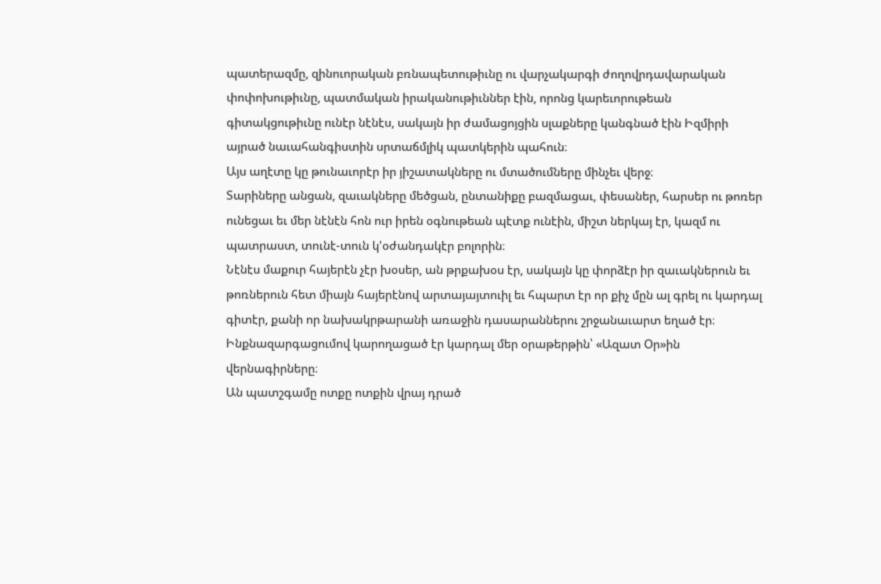պատերազմը, զինուորական բռնապետութիւնը ու վարչակարգի ժողովրդավարական փոփոխութիւնը, պատմական իրականութիւններ էին, որոնց կարեւորութեան գիտակցութիւնը ունէր նէնէս, սակայն իր ժամացոյցին սլաքները կանգնած էին Իզմիրի այրած նաւահանգիստին սրտաճմլիկ պատկերին պահուն։
Այս աղէտը կը թունաւորէր իր յիշատակները ու մտածումները մինչեւ վերջ։
Տարիները անցան, զաւակները մեծցան, ընտանիքը բազմացաւ, փեսաներ, հարսեր ու թոռեր ունեցաւ եւ մեր նէնէն հոն ուր իրեն օգնութեան պէտք ունէին, միշտ ներկայ էր, կազմ ու պատրաստ, տունէ-տուն կ'օժանդակէր բոլորին։
Նէնէս մաքուր հայերէն չէր խօսեր, ան թրքախօս էր, սակայն կը փորձէր իր զաւակներուն եւ թոռներուն հետ միայն հայերէնով արտայայտուիլ եւ հպարտ էր որ քիչ մըն ալ գրել ու կարդալ գիտէր, քանի որ նախակրթարանի առաջին դասարաններու շրջանաւարտ եղած էր։
Ինքնազարգացումով կարողացած էր կարդալ մեր օրաթերթին՝ «Ազատ Օր»ին վերնագիրները։
Ան պատշգամը ոտքը ոտքին վրայ դրած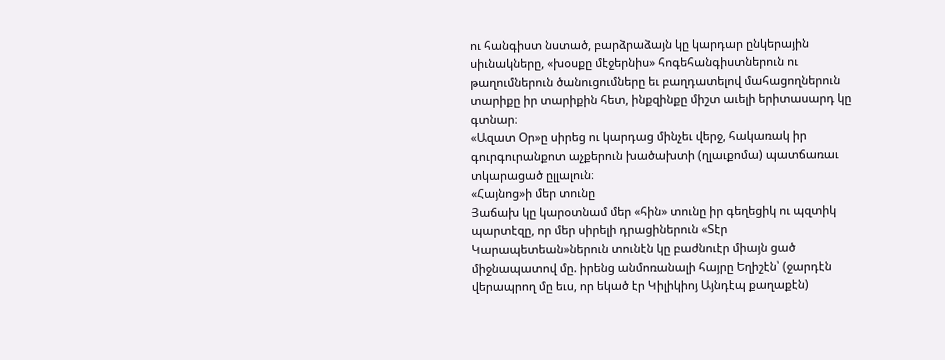ու հանգիստ նստած, բարձրաձայն կը կարդար ընկերային սիւնակները, «խօսքը մէջերնիս» հոգեհանգիստներուն ու թաղումներուն ծանուցումները եւ բաղդատելով մահացողներուն տարիքը իր տարիքին հետ, ինքզինքը միշտ աւելի երիտասարդ կը գտնար։
«Ազատ Օր»ը սիրեց ու կարդաց մինչեւ վերջ, հակառակ իր գուրգուրանքոտ աչքերուն խածախտի (ղլաւքոմա) պատճառաւ տկարացած ըլլալուն։
«Հայնոց»ի մեր տունը
Յաճախ կը կարօտնամ մեր «հին» տունը իր գեղեցիկ ու պզտիկ պարտէզը, որ մեր սիրելի դրացիներուն «Տէր Կարապետեան»ներուն տունէն կը բաժնուէր միայն ցած միջնապատով մը. իրենց անմոռանալի հայրը Եղիշէն՝ (ջարդէն վերապրող մը եւս, որ եկած էր Կիլիկիոյ Այնդէպ քաղաքէն)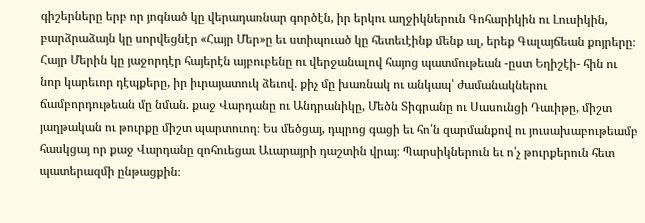գիշերները երբ որ յոգնած կը վերադառնար գործէն, իր երկու աղջիկներուն Գոհարիկին ու Լուսիկին, բարձրաձայն կը սորվեցնէր «Հայր Մեր»ը եւ ստիպուած կը հետեւէինք մենք ալ, երեք Գալայճեան քոյրերը։
Հայր Մերին կը յաջորդէր հայերէն այբուբենը ու վերջանալով հայոց պատմութեան -ըստ Եղիշէի- հին ու նոր կարեւոր դէպքերը, իր իւրայատուկ ձեւով. քիչ մը խառնակ ու անկապ՝ ժամանակներու ճամբորդութեան մը նման. քաջ Վարդանը ու Անդրանիկը, Մեծն Տիգրանը ու Սասունցի Դաւիթը, միշտ յաղթական ու թուրքը միշտ պարտուող։ Ես մեծցայ, դպրոց գացի եւ հո՛ն զարմանքով ու յուսախաբութեամբ հասկցայ որ քաջ Վարդանը զոհուեցաւ Աւարայրի դաշտին վրայ։ Պարսիկներուն եւ ո՛չ թուրքերուն հետ պատերազմի ընթացքին։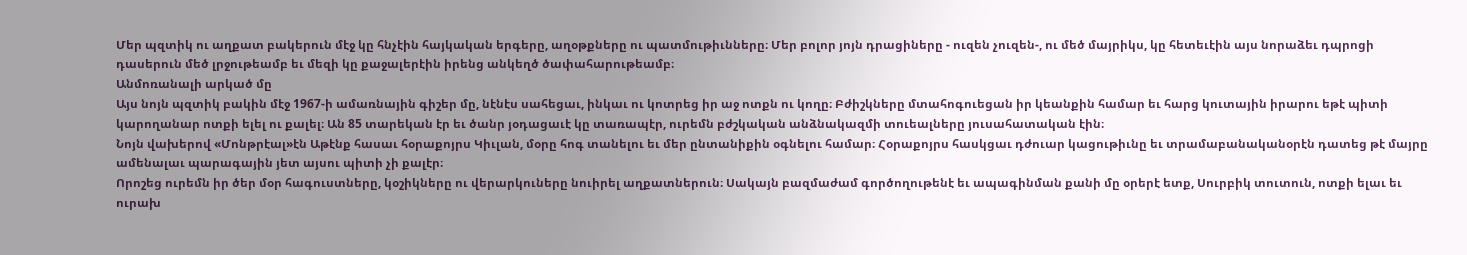Մեր պզտիկ ու աղքատ բակերուն մէջ կը հնչէին հայկական երգերը, աղօթքները ու պատմութիւնները։ Մեր բոլոր յոյն դրացիները - ուզեն չուզեն-, ու մեծ մայրիկս, կը հետեւէին այս նորաձեւ դպրոցի դասերուն մեծ լրջութեամբ եւ մեզի կը քաջալերէին իրենց անկեղծ ծափահարութեամբ։
Անմոռանալի արկած մը
Այս նոյն պզտիկ բակին մէջ 1967-ի ամառնային գիշեր մը, նէնէս սահեցաւ, ինկաւ ու կոտրեց իր աջ ոտքն ու կողը։ Բժիշկները մտահոգուեցան իր կեանքին համար եւ հարց կուտային իրարու եթէ պիտի կարողանար ոտքի ելել ու քալել։ Ան 85 տարեկան էր եւ ծանր յօդացաւէ կը տառապէր, ուրեմն բժշկական անձնակազմի տուեալները յուսահատական էին։
Նոյն վախերով «Մոնթրէալ»էն Աթէնք հասաւ հօրաքոյրս Կիւլան, մօրը հոգ տանելու եւ մեր ընտանիքին օգնելու համար։ Հօրաքոյրս հասկցաւ դժուար կացութիւնը եւ տրամաբանականօրէն դատեց թէ մայրը ամենալաւ պարագային յետ այսու պիտի չի քալէր։
Որոշեց ուրեմն իր ծեր մօր հագուստները, կօշիկները ու վերարկուները նուիրել աղքատներուն։ Սակայն բազմաժամ գործողութենէ եւ ապագինման քանի մը օրերէ ետք, Սուրբիկ տուտուն, ոտքի ելաւ եւ ուրախ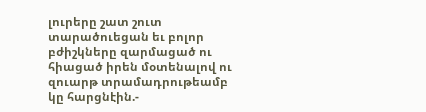լուրերը շատ շուտ տարածուեցան եւ բոլոր բժիշկները զարմացած ու հիացած իրեն մօտենալով ու զուարթ տրամադրութեամբ կը հարցնէին.-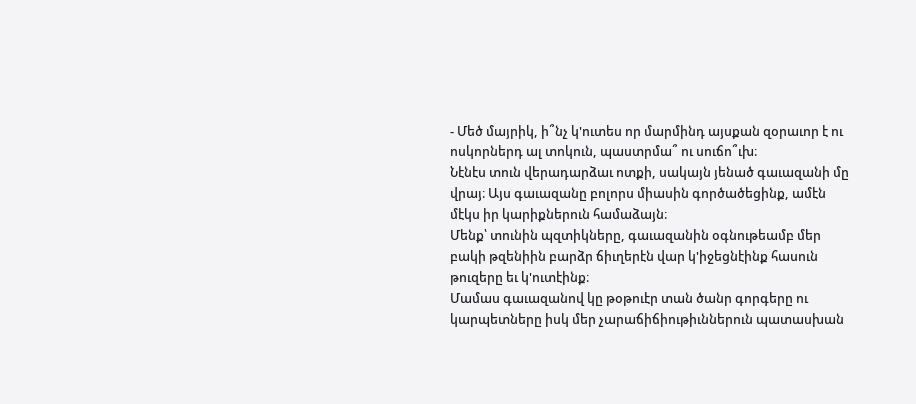- Մեծ մայրիկ, ի՞նչ կ'ուտես որ մարմինդ այսքան զօրաւոր է ու ոսկորներդ ալ տոկուն, պաստրմա՞ ու սուճո՞ւխ։
Նէնէս տուն վերադարձաւ ոտքի, սակայն յենած գաւազանի մը վրայ։ Այս գաւազանը բոլորս միասին գործածեցինք, ամէն մէկս իր կարիքներուն համաձայն։
Մենք՝ տունին պզտիկները, գաւազանին օգնութեամբ մեր բակի թզենիին բարձր ճիւղերէն վար կ'իջեցնէինք հասուն թուզերը եւ կ'ուտէինք։
Մամաս գաւազանով կը թօթուէր տան ծանր գորգերը ու կարպետները իսկ մեր չարաճիճիութիւններուն պատասխան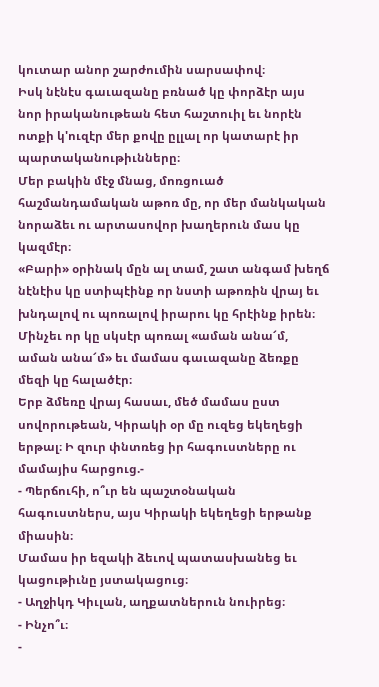կուտար անոր շարժումին սարսափով։
Իսկ նէնէս գաւազանը բռնած կը փորձէր այս նոր իրականութեան հետ հաշտուիլ եւ նորէն ոտքի կ'ուզէր մեր քովը ըլլալ որ կատարէ իր պարտականութիւնները։
Մեր բակին մէջ մնաց, մոռցուած հաշմանդամական աթոռ մը, որ մեր մանկական նորաձեւ ու արտասովոր խաղերուն մաս կը կազմէր։
«Բարի» օրինակ մըն ալ տամ, շատ անգամ խեղճ նէնէիս կը ստիպէինք որ նստի աթոռին վրայ եւ խնդալով ու պոռալով իրարու կը հրէինք իրեն։ Մինչեւ որ կը սկսէր պոռալ «աման անա՜մ, աման անա՜մ» եւ մամաս գաւազանը ձեռքը մեզի կը հալածէր։
Երբ ձմեռը վրայ հասաւ, մեծ մամաս ըստ սովորութեան, Կիրակի օր մը ուզեց եկեղեցի երթալ։ Ի զուր փնտռեց իր հագուստները ու մամայիս հարցուց.-
- Պերճուհի, ո՞ւր են պաշտօնական հագուստներս, այս Կիրակի եկեղեցի երթանք միասին։
Մամաս իր եզակի ձեւով պատասխանեց եւ կացութիւնը յստակացուց։
- Աղջիկդ Կիւլան, աղքատներուն նուիրեց։
- Ինչո՞ւ։
-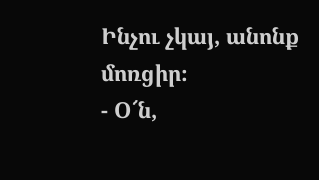Ինչու չկայ, անոնք մոռցիր։
- Օ՜ն,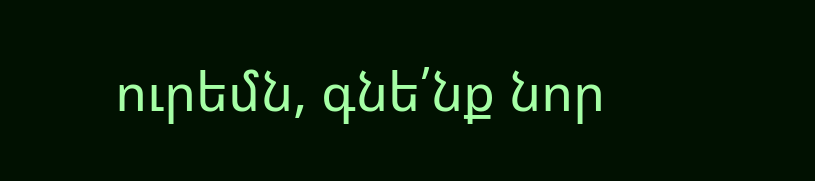ուրեմն, գնե՛նք նոր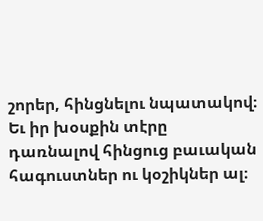շորեր, հինցնելու նպատակով։
Եւ իր խօսքին տէրը դառնալով հինցուց բաւական հագուստներ ու կօշիկներ ալ։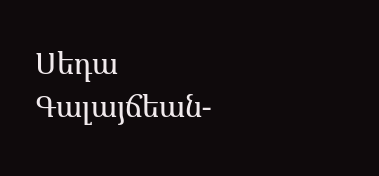Սեդա Գալայճեան-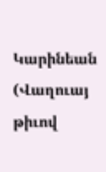Կարինեան
(Վաղուայ թիւով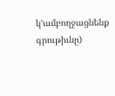կ'ամբողջացնենք գրութիւնը)